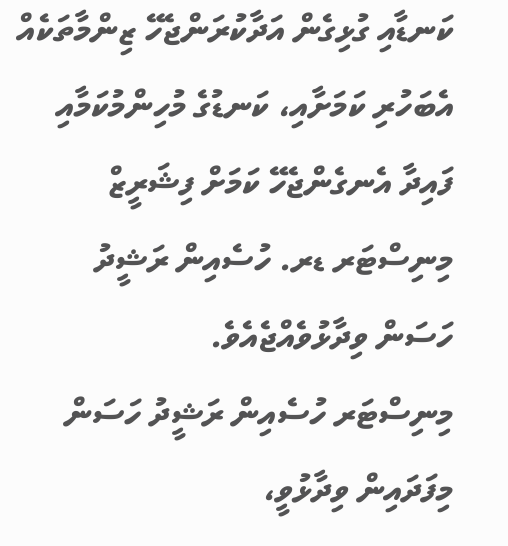ކަނޑާއި ގުޅިގެން އަދާކުރަންޖެހޭ ޒިންމާތަކެއް އެބަހުރި ކަމަށާއި، ކަނޑުގެ މުހިންމުކަމާއި ފައިދާ އެނގެންޖެހޭ ކަމަށް ފިޝަރީޒް މިނިސްޓަރ ޑރ. ހުސެއިން ރަޝީދު ހަސަން ވިދާޅުވެއްޖެއެވެ.
މިނިސްޓަރ ހުސެއިން ރަޝީދު ހަސަން މިފަދައިން ވިދާޅުވީ،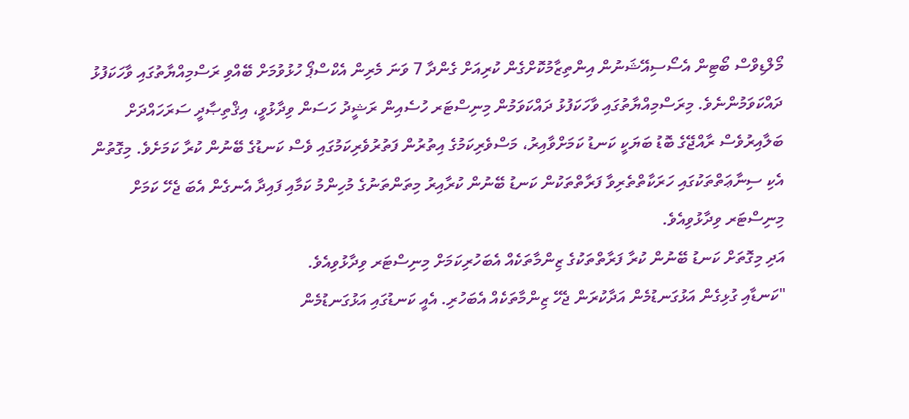މޯލްޑިވްސް ބޯޓިން އެސޯސިއޭޝަނުން އިންތިޒާމުކޮށްގެން ކުރިއަށް ގެންދާ 7 ވަނަ މެރިން އެކްސްޕޯ ހުޅުވުމަށް ބޭއްވި ރަސްމިއްޔާތުގައި ވާހަކަފުޅު ދައްކަވަމުންނެވެ. މިރަސްމިއްޔާތުގައި ވާހަކަފުޅު ދައްކަވަމުން މިނިސްޓަރ ހުސެއިން ރަޝީދު ހަސަން ވިދާޅުވީ، އިޤްތިޞާދީ ސަރަހައްދަށް ބަލާއިރުވެސް ރާއްޖޭގެ ބޮޑު ބަޔަކީ ކަނޑު ކަމަށްވާއިރު، މަސްވެރިކަމުގެ އިތުރުން ފަތުރުވެރިކަމުގައި ވެސް ކަނޑުގެ ބޭނުން ކުރާ ކަމަށެވެ. މިގޮތުން އެކި ސިނާޢަތްތަކުގައި ހަރަކާތްތެރިވާ ފަރާތްތަކުން ކަނޑު ބޭނުން ކުރާއިރު މިތަންތަނުގެ މުހިންމު ކަމާއި ފައިދާ އެނގެން އެބަ ޖެހޭ ކަމަށް މިނިސްޓަރ ވިދާޅުވިއެވެ.
އަދި މިގޮތަށް ކަނޑު ބޭނުން ކުރާ ފަރާތްތަކުގެ ޒިންމާތަކެއް އެބަހުރިކަމަށް މިނިސްޓަރ ވިދާޅުވިއެވެ.
"ކަނޑާއި ގުޅިގެން އަޅުގަނޑުމެން އަދާކުރަން ޖެހޭ ޒިންމާތަކެއް އެބަހުރި. އެއީ ކަނޑުގައި އަޅުގަނޑުމެން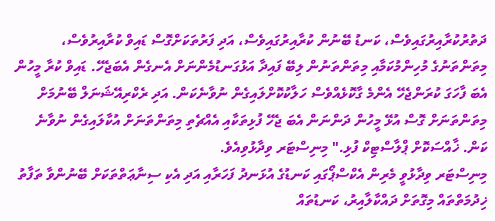ދަތުރުކުރާއިރުގައިވެސް، ކަނޑު ބޭނުން ކުރާއިރުގައިވެސް، އަދި ފަރުތަކަށްގޮސް ޑައިވް ކުރާއިރުވެސް، މިތަންތަނުގެ މުހިންމުކަމާއި މިތަންތަނުން ލިބޭ ފައިދާ އަޅުގަނޑުމެންނަށް އެނގެން އެބަޖެހޭ. ޑައިވް ކުރާ މީހުން އެބަ ފާހަގަ ކުރަންޖެހޭ އެންމެ ގާކޮޅެއްވެސް ހަލާކުކޮށްލައިގެން ނުވާނެކަން. އަދި ރެކްރިއޭޝަނަލް ބޭނުމަށް މިތަންތަނަށް ގޮސް އުޅޭ މީހުން ދަންނަން އެބަ ޖެހޭ ފުޅިތަކާއި އެއްޗެތި މިތަންތަނަށް އުކާލައިގެން ނުވާނެ ކަން. ޚާއްސަކޮށް ޕްލާސްޓިކް ފުޅި." މިނިސްޓަރ ވިދާޅުވިއެވެ.
މިނިސްޓަރ ވިދާޅުވީ މެރިން އެކްސްޕޯގައި ކަނޑުގެ އުޅަނދު ފަހަރާއި އަދި އެކި ސިނާޢަތްތަކަށް ބޭނުންވާ ތަފާތު ޚިދުމަތްތައް މިގޮތަށް ދައްކާލާއިރު، ކަނޑުތައް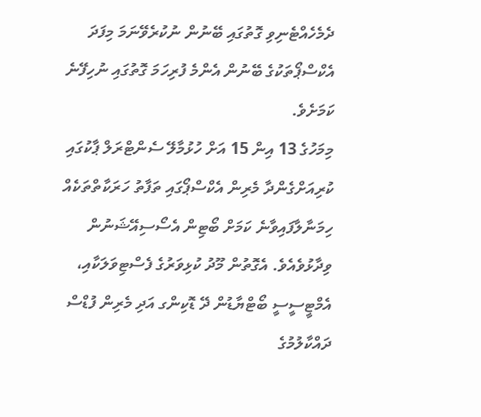ދެމެހެއްޓެނިވި ގޮތުގައި ބޭނުން ނުކުރެވޭނަމަ މިފަދަ އެކްސްޕޯތަކުގެ ބޭނުން އެންމެ ފުރިހަމަ ގޮތުގައި ނުހިފޭނެ ކަމަށެވެ.
މިމަހުގެ 13 އިން 15 އަށް ހުޅުމާލޭ ސެންޓްރަލް ޕާކުގައި ކުރިއަށްގެންދާ މެރިން އެކްސްޕޯގައި ތަފާތު ހަރަކާތްތަކެއް ހިމަނާލާފައިވާނެ ކަމަށް ބޯޓިން އެސޯސިއޭޝަނުން ވިދާޅުވެއެވެ. އެގޮތުން މޫދު ކުޅިވަރުގެ ފެސްޓިވަލަކާއި، އެމްޓީސީސީ ބޯޓްޔާޑުން ދޭ ޑޮކިންގ އަދި މެރިން ފުޑްސް ދައްކާލުމުގެ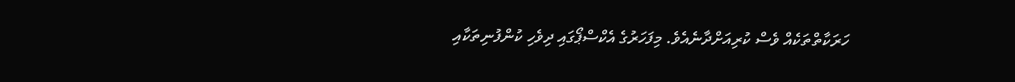ހަރަކާތްތަކެއް ވެސް ކުރިއަށްދާނެއެވެ. މިފަހަރުގެ އެކްސްޕޯގައި ދިވެހި ކުންފުނިތަކާއި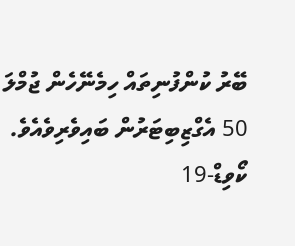ބޭރު ކުންފުނިތައް ހިމެނޭހެން ޖުމްލަ 50 އެގްޒިބިޓަރުން ބައިވެރިވެއެވެ.
ކޯވިޑް-19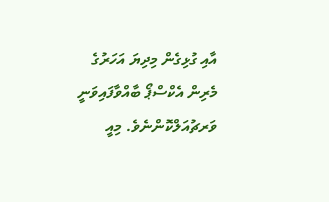އާއި ގުޅިގެން މިދިޔަ އަހަރުގެ މެރިން އެކްސްޕޯ ބާއްވާފައިވަނީ ވަރޗުއަލްކޮންނެވެ. މިއީ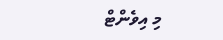މި އިވެންޓް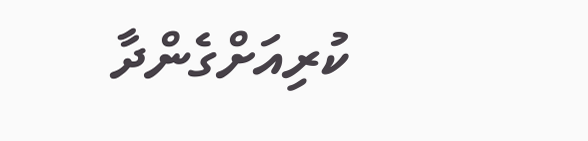ކުރިއަށްގެންދާ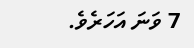7 ވަނަ އަހަރެވެ.